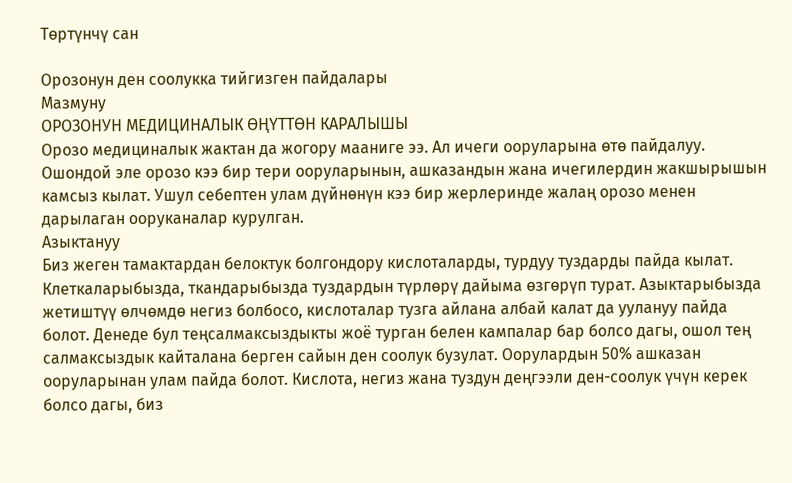Төртүнчү сан

Орозонун ден соолукка тийгизген пайдалары
Мазмуну
ОРОЗОНУН МЕДИЦИНАЛЫК ӨҢҮТТӨН КАРАЛЫШЫ
Орозо медициналык жактан да жогору мааниге ээ. Ал ичеги ооруларына өтө пайдалуу.
Ошондой эле орозо кээ бир тери ооруларынын, ашказандын жана ичегилердин жакшырышын камсыз кылат. Ушул себептен улам дүйнөнүн кээ бир жерлеринде жалаң орозо менен дарылаган ооруканалар курулган.
Азыктануу
Биз жеген тамактардан белоктук болгондору кислоталарды, турдуу туздарды пайда кылат. Клеткаларыбызда, ткандарыбызда туздардын түрлөрү дайыма өзгөрүп турат. Азыктарыбызда жетиштүү өлчөмдө негиз болбосо, кислоталар тузга айлана албай калат да уулануу пайда болот. Денеде бул теңсалмаксыздыкты жоё турган белен кампалар бар болсо дагы, ошол тең салмаксыздык кайталана берген сайын ден соолук бузулат. Оорулардын 50% ашказан ооруларынан улам пайда болот. Кислота, негиз жана туздун деңгээли ден-соолук үчүн керек болсо дагы, биз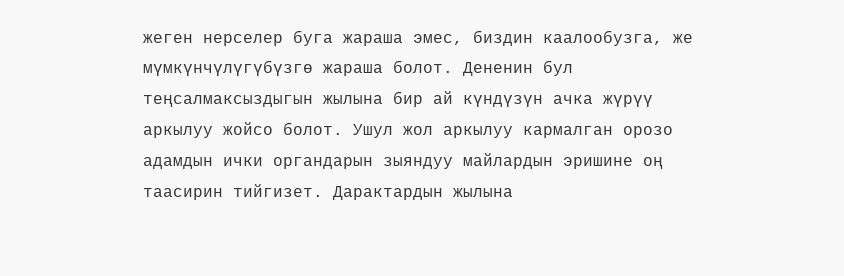жеген нерселер буга жараша эмес, биздин каалообузга, же мүмкүнчүлүгүбүзгө жараша болот. Дененин бул теңсалмаксыздыгын жылына бир ай күндүзүн ачка жүрүү аркылуу жойсо болот. Ушул жол аркылуу кармалган орозо адамдын ички органдарын зыяндуу майлардын эришине оң таасирин тийгизет. Дарактардын жылына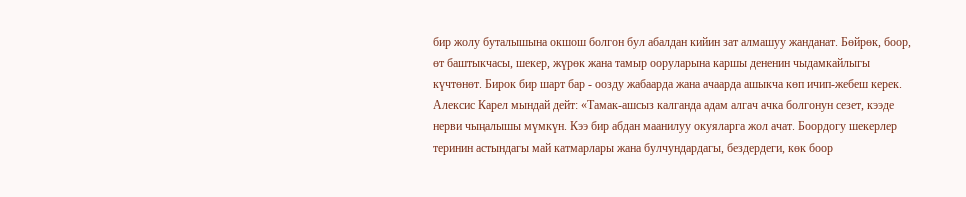бир жолу буталышына окшош болгон бул абалдан кийин зат алмашуу жанданат. Бөйрөк, боор, өт баштыкчасы, шекер, жүрөк жана тамыр ооруларына каршы дененин чыдамкайлыгы күчтөнөт. Бирок бир шарт бар - оозду жабаарда жана ачаарда ашыкча көп ичип-жебеш керек.
Алексис Карел мындай дейт: «Тамак-ашсыз калганда адам алгач ачка болгонун сезет, кээде нерви чыңалышы мүмкүн. Кээ бир абдан маанилуу окуяларга жол ачат. Боордогу шекерлер теринин астындагы май катмарлары жана булчундардагы, бездердеги, көк боор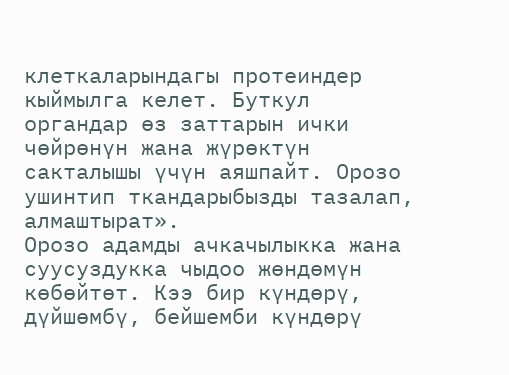клеткаларындагы протеиндер кыймылга келет. Буткул органдар өз заттарын ички чөйрөнүн жана жүрөктүн сакталышы үчүн аяшпайт. Орозо ушинтип ткандарыбызды тазалап, алмаштырат».
Орозо адамды ачкачылыкка жана суусуздукка чыдоо жөндөмүн көбөйтөт. Кээ бир күндөрү, дүйшөмбү, бейшемби күндөрү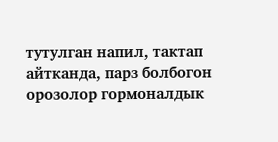тутулган напил, тактап айтканда, парз болбогон орозолор гормоналдык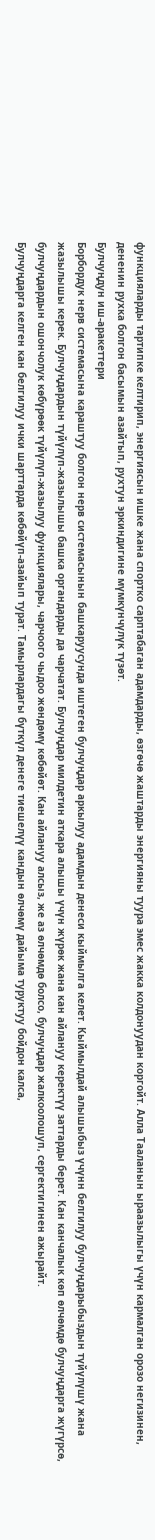функцияларды тартипке келтирип, энергиясын ишке жана спортко сарптабаган адамдарды, өзгөчө жаштарды энергияны туура эмес жакка колдонуудан коргойт. Алла Тааланын ыраазылыгы үчүн кармалган орозо негизинен, дененин рухка болгон басымын азайтып, рухтун эркиндигине мүмкүнчүлүк түзөт.
Булчуңдун иш-аракеттери
Борбордук нерв системасына караштуу болгон нерв системасынын башкаруусунда иштеген булчуңдар аркылуу адамдын денеси кыймылга келет. Кыймылдай алышыбыз үчүнн белгилуу булчуңдарыбыздын түйүлүшү жана жазылышы керек. Булчуңдардын түйүлүп-жазылышы башка органдарды да чарчатат. Булчуңдар милдетин аткара алышы үчүн жүрөк жана кан айлануу керектүү заттарды берет. Кан канчалык көп өлчөмдө булчуңдарга жүгүрсө, булчуңдардын ошончолук көбүрөөк түйүлүп-жазылуу функциялары, чарчоого чыдоо жөндөмү көбөйөт. Кан айлануу алсыз, же аз өлчөмдө болсо, булчуңдар жалкоолошуп, сергектигинен ажырайт.
Булчуңдарга келген кан белгилуу ички шарттарда көбөйүп-азайып турат. Тамырлардагы бүткүл денеге тиешелүү кандын өлчөмү дайыма туруктуу бойдон калса,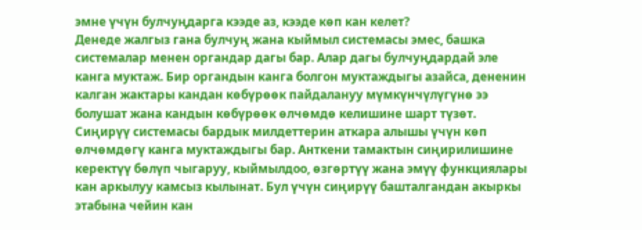эмне үчүн булчуңдарга кээде аз, кээде көп кан келет?
Денеде жалгыз гана булчуң жана кыймыл системасы эмес, башка системалар менен органдар дагы бар. Алар дагы булчуңдардай эле канга муктаж. Бир органдын канга болгон муктаждыгы азайса, дененин калган жактары кандан көбүрөөк пайдалануу мүмкүнчүлүгүнө ээ болушат жана кандын көбүрөөк өлчөмдө келишине шарт түзөт.
Сиңирүү системасы бардык милдеттерин аткара алышы үчүн көп өлчөмдөгү канга муктаждыгы бар. Анткени тамактын сиңирилишине керектүү бөлүп чыгаруу, кыймылдоо, өзгөртүү жана эмүү функциялары кан аркылуу камсыз кылынат. Бул үчүн сиңирүү башталгандан акыркы этабына чейин кан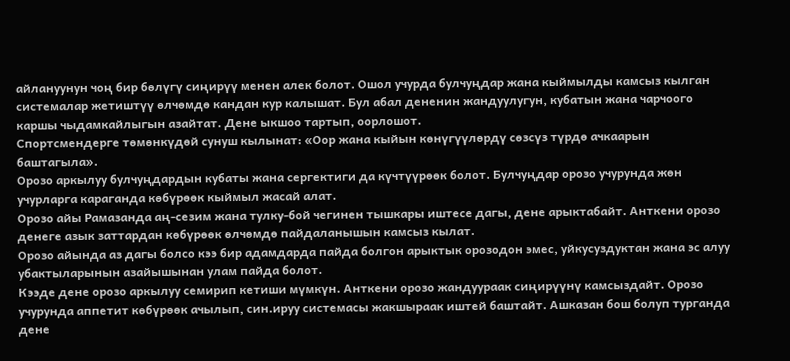айлануунун чоң бир бөлүгү сиңирүү менен алек болот. Ошол учурда булчуңдар жана кыймылды камсыз кылган системалар жетиштүү өлчөмдө кандан кур калышат. Бул абал дененин жандуулугун, кубатын жана чарчоого каршы чыдамкайлыгын азайтат. Дене ыкшоо тартып, оорлошот.
Спортсмендерге төмөнкүдөй сунуш кылынат: «Оор жана кыйын көнүгүүлөрдү сөзсүз түрдө ачкаарын баштагыла».
Орозо аркылуу булчуңдардын кубаты жана сергектиги да күчтүүрөөк болот. Булчуңдар орозо учурунда жөн учурларга караганда көбүрөөк кыймыл жасай алат.
Орозо айы Рамазанда аң-сезим жана тулку-бой чегинен тышкары иштесе дагы, дене арыктабайт. Анткени орозо денеге азык заттардан көбүрөөк өлчөмдө пайдаланышын камсыз кылат.
Орозо айында аз дагы болсо кээ бир адамдарда пайда болгон арыктык орозодон эмес, уйкусуздуктан жана эс алуу убактыларынын азайышынан улам пайда болот.
Кээде дене орозо аркылуу семирип кетиши мүмкүн. Анткени орозо жандуураак сиңирүүнү камсыздайт. Орозо учурунда аппетит көбүрөөк ачылып, син.ируу системасы жакшыраак иштей баштайт. Ашказан бош болуп турганда дене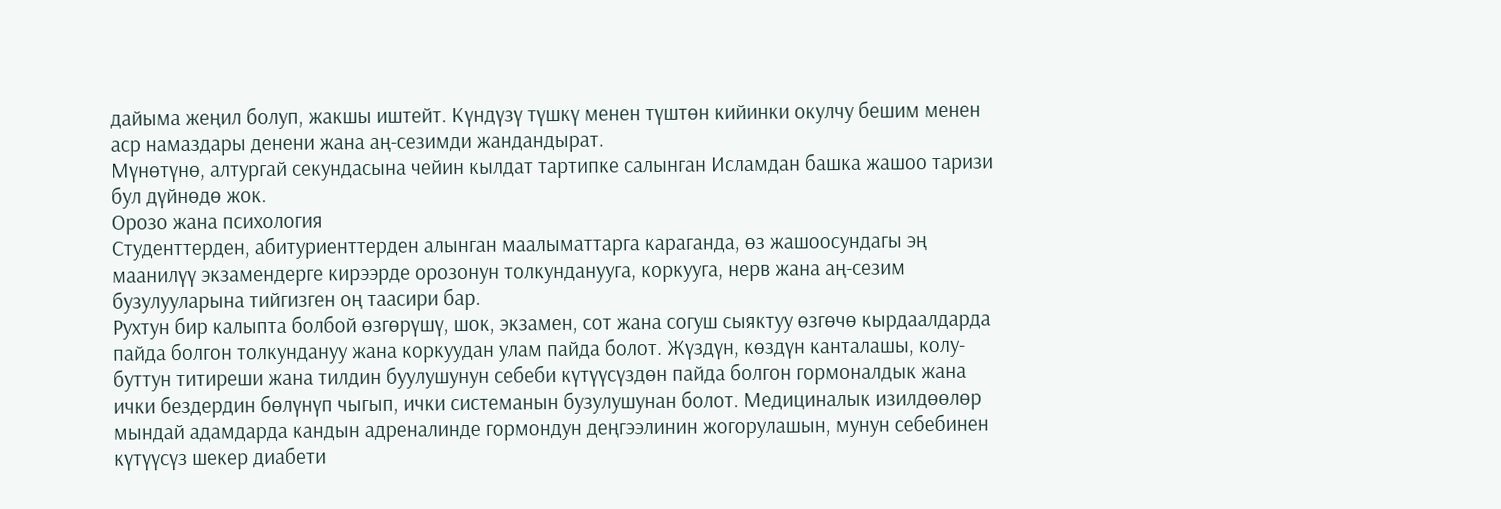дайыма жеңил болуп, жакшы иштейт. Күндүзү түшкү менен түштөн кийинки окулчу бешим менен аср намаздары денени жана аң-сезимди жандандырат.
Мүнөтүнө, алтургай секундасына чейин кылдат тартипке салынган Исламдан башка жашоо таризи бул дүйнөдө жок.
Орозо жана психология
Студенттерден, абитуриенттерден алынган маалыматтарга караганда, өз жашоосундагы эң маанилүү экзамендерге кирээрде орозонун толкунданууга, коркууга, нерв жана аң-сезим бузулууларына тийгизген оң таасири бар.
Рухтун бир калыпта болбой өзгөрүшү, шок, экзамен, сот жана согуш сыяктуу өзгөчө кырдаалдарда пайда болгон толкундануу жана коркуудан улам пайда болот. Жүздүн, көздүн канталашы, колу-буттун титиреши жана тилдин буулушунун себеби күтүүсүздөн пайда болгон гормоналдык жана ички бездердин бөлүнүп чыгып, ички системанын бузулушунан болот. Медициналык изилдөөлөр мындай адамдарда кандын адреналинде гормондун деңгээлинин жогорулашын, мунун себебинен күтүүсүз шекер диабети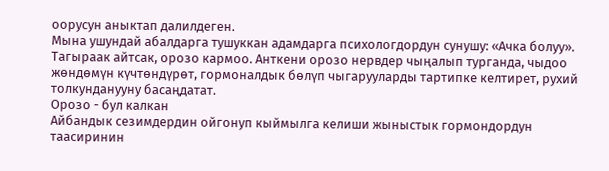оорусун аныктап далилдеген.
Мына ушундай абалдарга тушуккан адамдарга психологдордун сунушу: «Ачка болуу». Тагыраак айтсак, орозо кармоо. Анткени орозо нервдер чыңалып турганда, чыдоо жөндөмүн күчтөндүрөт, гормоналдык бөлүп чыгарууларды тартипке келтирет, рухий толкунданууну басаңдатат.
Орозо - бул калкан
Айбандык сезимдердин ойгонуп кыймылга келиши жыныстык гормондордун таасиринин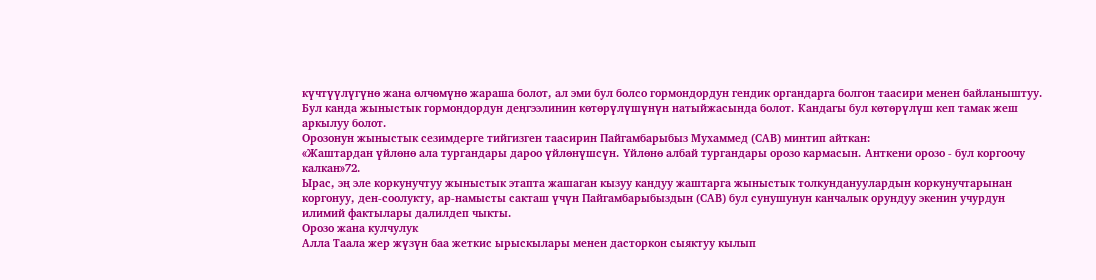күчтүүлүгүнө жана өлчөмүнө жараша болот, ал эми бул болсо гормондордун гендик органдарга болгон таасири менен байланыштуу. Бул канда жыныстык гормондордун деңгээлинин көтөрүлүшүнүн натыйжасында болот. Кандагы бул көтөрүлүш кеп тамак жеш аркылуу болот.
Орозонун жыныстык сезимдерге тийгизген таасирин Пайгамбарыбыз Мухаммед (САВ) минтип айткан:
«Жаштардан үйлөнө ала тургандары дароо үйлөнүшсүн. Үйлөнө албай тургандары орозо кармасын. Анткени орозо - бул коргоочу калкан»72.
Ырас, эң эле коркунучтуу жыныстык этапта жашаган кызуу кандуу жаштарга жыныстык толкундануулардын коркунучтарынан коргонуу, ден-соолукту, ар-намысты сакташ үчүн Пайгамбарыбыздын (САВ) бул сунушунун канчалык орундуу экенин учурдун илимий фактылары далилдеп чыкты.
Орозо жана кулчулук
Алла Таала жер жүзүн баа жеткис ырыскылары менен дасторкон сыяктуу кылып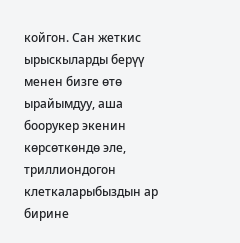койгон. Сан жеткис ырыскыларды берүү менен бизге өтө ырайымдуу, аша боорукер экенин көрсөткөндө эле, триллиондогон клеткаларыбыздын ар бирине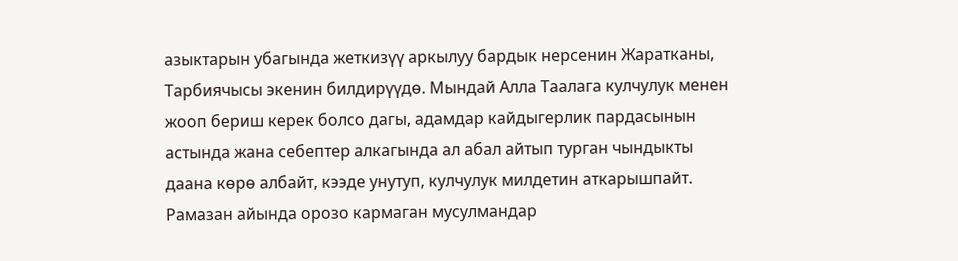азыктарын убагында жеткизүү аркылуу бардык нерсенин Жаратканы, Тарбиячысы экенин билдирүүдө. Мындай Алла Таалага кулчулук менен жооп бериш керек болсо дагы, адамдар кайдыгерлик пардасынын астында жана себептер алкагында ал абал айтып турган чындыкты даана көрө албайт, кээде унутуп, кулчулук милдетин аткарышпайт.
Рамазан айында орозо кармаган мусулмандар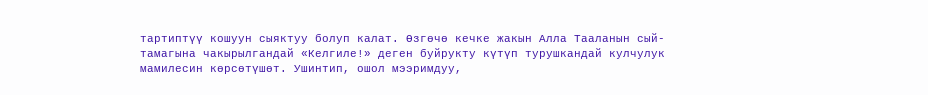тартиптүү кошуун сыяктуу болуп калат. Өзгөчө кечке жакын Алла Тааланын сый-тамагына чакырылгандай «Келгиле!» деген буйрукту күтүп турушкандай кулчулук мамилесин көрсөтүшөт. Ушинтип, ошол мээримдуу,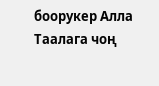боорукер Алла Таалага чоң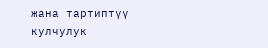жана тартиптүү кулчулук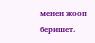менен жооп беришет.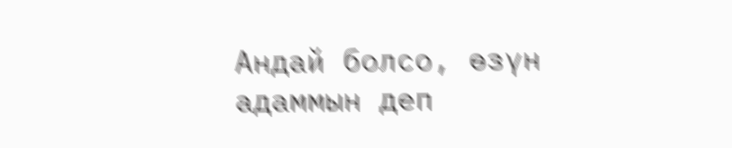Андай болсо, өзүн адаммын деп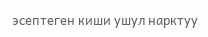эсептеген киши ушул нарктуу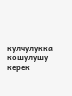кулчулукка кошулушу керек